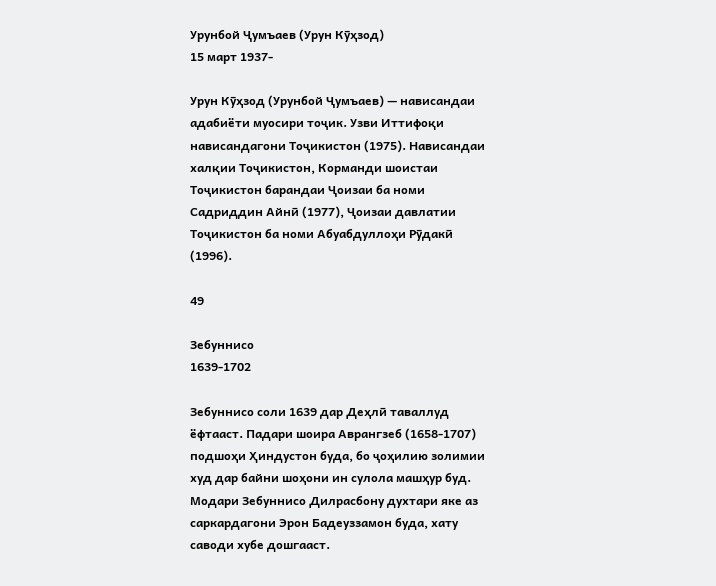Урунбой Ҷумъаев (Урун Кӯҳзод)
15 март 1937-

Урун Кӯҳзод (Урунбой Ҷумъаев) — нависандаи адабиёти муосири тоҷик. Узви Иттифоқи нависандагони Тоҷикистон (1975). Нависандаи халқии Тоҷикистон, Корманди шоистаи Тоҷикистон барандаи Ҷоизаи ба номи Садриддин Айнӣ (1977), Ҷоизаи давлатии Тоҷикистон ба номи Абуабдуллоҳи Рӯдакӣ (1996).

49

Зебуннисо
1639-1702

Зебуннисо соли 1639 дар Деҳлӣ таваллуд ёфтааст. Падари шоира Аврангзеб (1658-1707) подшоҳи Ҳиндустон буда, бо ҷоҳилию золимии худ дар байни шоҳони ин сулола машҳур буд. Модари Зебуннисо Дилрасбону духтари яке аз саркардагони Эрон Бадеуззамон буда, хату саводи хубе дошгааст.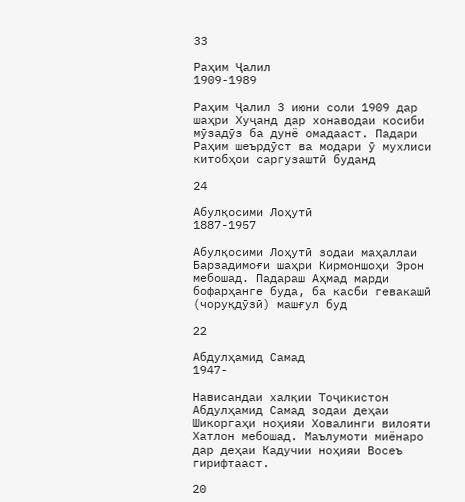33

Раҳим Ҷалил
1909-1989

Раҳим Ҷалил 3 июни соли 1909 дар шаҳри Хуҷанд дар хонаводаи косиби мӯзадӯз ба дунё омадааст. Падари Раҳим шеърдӯст ва модари ӯ мухлиси китобҳои саргузаштӣ буданд

24

Абулқосими Лоҳутӣ
1887-1957

Абулқосими Лоҳутӣ зодаи маҳаллаи Барзадимоғи шаҳри Кирмоншоҳи Эрон мебошад. Падараш Аҳмад марди бофарҳанге буда, ба касби гевакашӣ (чоруқдӯзӣ) машғул буд

22

Абдулҳамид Самад
1947-

Нависандаи халқии Тоҷикистон Абдулҳамид Самад зодаи деҳаи Шикоргаҳи ноҳияи Ховалинги вилояти Хатлон мебошад. Маълумоти миёнаро дар деҳаи Кадучии ноҳияи Восеъ гирифтааст.

20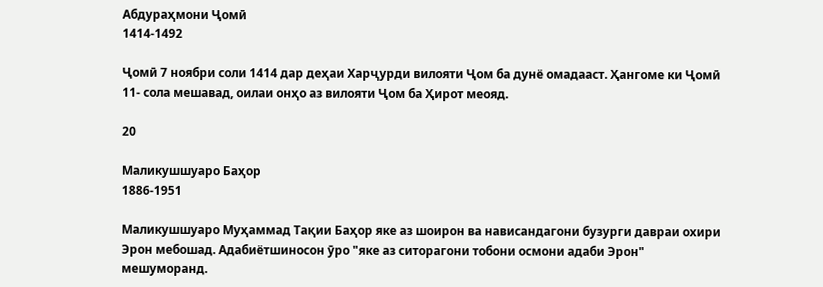Абдураҳмони Ҷомӣ
1414-1492

Ҷомӣ 7 ноябри соли 1414 дар деҳаи Харҷурди вилояти Ҷом ба дунё омадааст. Ҳангоме ки Ҷомӣ 11- сола мешавад, оилаи онҳо аз вилояти Ҷом ба Ҳирот меояд.

20

Маликушшуаро Баҳор
1886-1951

Маликушшуаро Муҳаммад Тақии Баҳор яке аз шоирон ва нависандагони бузурги давраи охири Эрон мебошад. Адабиётшиносон ӯро "яке аз ситорагони тобони осмони адаби Эрон" мешуморанд.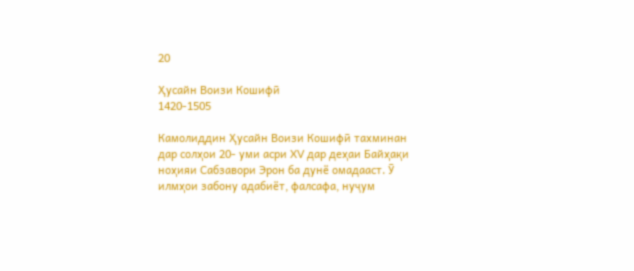20

Ҳусайн Воизи Кошифӣ
1420-1505

Камолиддин Ҳусайн Воизи Кошифӣ тахминан дар солҳои 20- уми асри XV дар деҳаи Байҳақи ноҳияи Сабзавори Эрон ба дунё омадааст. Ӯ илмҳои забону адабиёт, фалсафа, нуҷум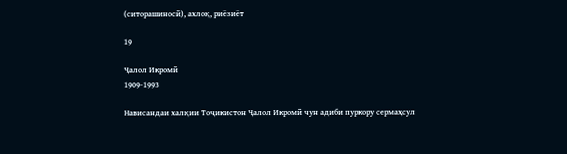(ситорашиносӣ), ахлоқ, риёзиёт

19

Ҷалол Икромӣ
1909-1993

Нависандаи халқии Тоҷикистон Ҷалол Икромӣ чун адиби пуркору сермаҳсул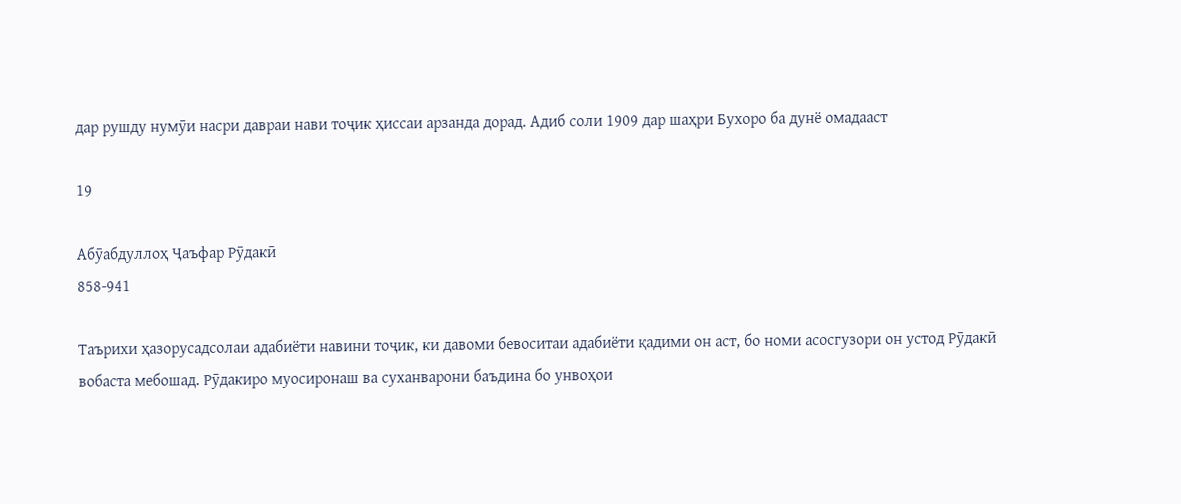дар рушду нумӯи насри давраи нави тоҷик ҳиссаи арзанда дорад. Адиб соли 1909 дар шаҳри Бухоро ба дунё омадааст

19

Абӯабдуллоҳ Ҷаъфар Рӯдакӣ
858-941

Таърихи ҳазорусадсолаи адабиёти навини тоҷик, ки давоми бевоситаи адабиёти қадими он аст, бо номи асосгузори он устод Рӯдакӣ вобаста мебошад. Рӯдакиро муосиронаш ва суханварони баъдина бо унвоҳои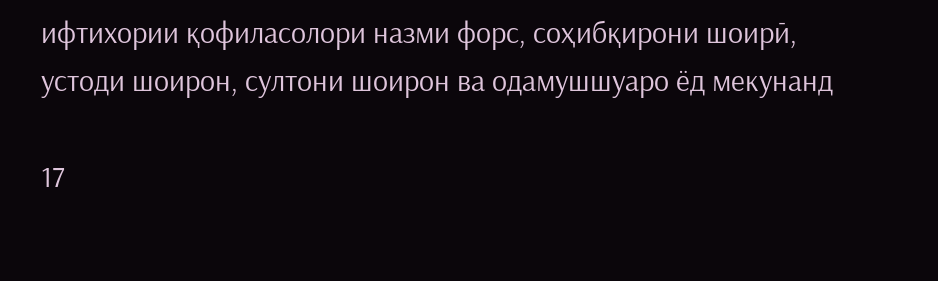ифтихории қофиласолори назми форс, соҳибқирони шоирӣ, устоди шоирон, султони шоирон ва одамушшуаро ёд мекунанд

17